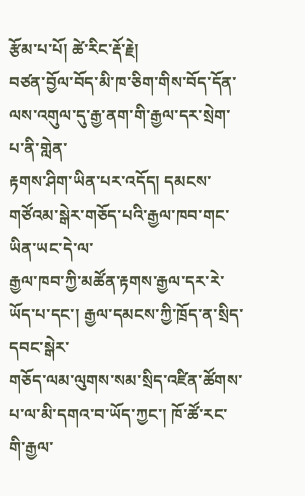རྩོམ་པ་པོ། ཚེ་རིང་རྡོ་རྗེ།
བཙན་བྱོལ་བོད་མི་ཁ་ཅིག་གིས་བོད་དོན་ལས་འགུལ་དུ་རྒྱ་ནག་གི་རྒྱལ་དར་སྲེག་པ་ནི་གླེན་
རྟགས་ཤིག་ཡིན་པར་འདོད། དམངས་གཙོའམ་སྒེར་གཅོད་པའི་རྒྱལ་ཁབ་གང་ཡིན་ཡང་དེ་ལ་
རྒྱལ་ཁབ་ཀྱི་མཚོན་རྟགས་རྒྱལ་དར་རེ་ཡོད་པ་དང་། རྒྱལ་དམངས་ཀྱི་ཁྲོད་ན་སྲིད་དབང་སྒེར་
གཅོད་ལམ་ལུགས་སམ་སྲིད་འཛིན་ཚོགས་པ་ལ་མི་དགའ་བ་ཡོད་ཀྱང་། ཁོ་ཚོ་རང་གི་རྒྱལ་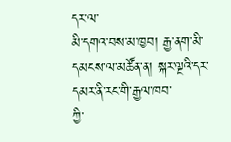དར་ལ་
མི་དགའ་བས་མ་ཁྱབ། རྒྱ་ནག་མི་དམངས་ལ་མཚོན་ན། སྐར་ལྔའི་དར་དམར་ནི་རང་གི་རྒྱལ་ཁབ་
ཀྱི་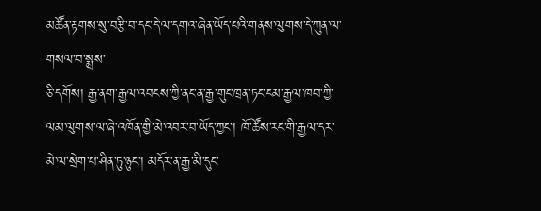མཚོན་རྟགས་སུ་བརྩི་བ་དང་དེ་ལ་དགའ་ཞེན་ཡོད་པའི་གནས་ལུགས་དེ་ཀུན་ལ་གསལ་བ་སྨྲས་
ཅི་དགོས། རྒྱ་ནག་རྒྱལ་འབངས་ཀྱི་ནང་ན་རྒྱ་གུང་ཁྲན་ཏང་ངམ་རྒྱལ་ཁབ་ཀྱི་ལམ་ལུགས་ལ་ཞེ་འཁོན་གྱི་མེ་འབར་བ་ཡོད་ཀྱང་། ཁོ་ཚོས་རང་གི་རྒྱལ་དར་མེ་ལ་སྲེག་པ་ཤིན་ཏུ་ཉུང་། མདོར་ན་རྒྱ་མི་དུང་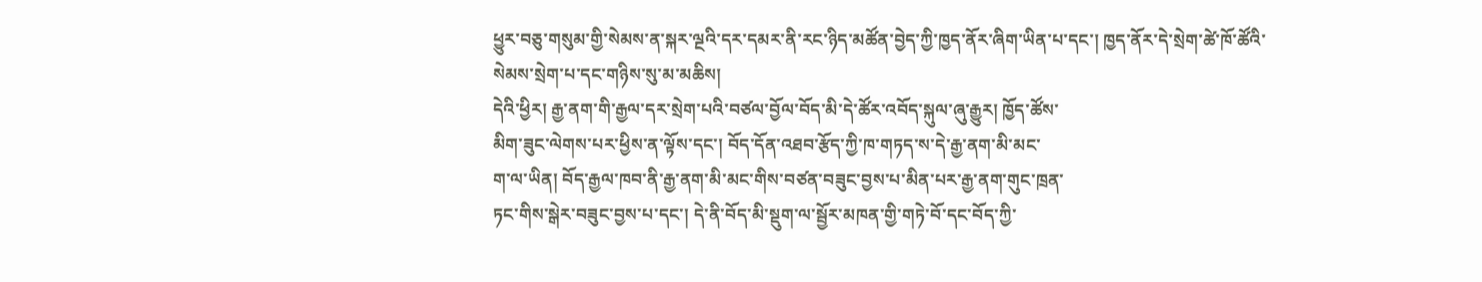ཕྱུར་བཅུ་གསུམ་གྱི་སེམས་ན་སྐར་ལྔའི་དར་དམར་ནི་རང་ཉིད་མཚོན་བྱེད་ཀྱི་ཁྱད་ནོར་ཞིག་ཡིན་པ་དང་། ཁྱད་ནོར་དེ་སྲེག་ཚེ་ཁོ་ཚོའི་སེམས་སྲེག་པ་དང་གཉིས་སུ་མ་མཆིས།
དེའི་ཕྱིར། རྒྱ་ནག་གི་རྒྱལ་དར་སྲེག་པའི་བཙལ་བྱོལ་བོད་མི་དེ་ཚོར་འབོད་སྐུལ་ཞུ་རྒྱུར། ཁྱོད་ཚོས་
མིག་ཟུང་ལེགས་པར་ཕྱིས་ན་ལྟོས་དང་། བོད་དོན་འཐབ་རྩོད་ཀྱི་ཁ་གཏད་ས་དེ་རྒྱ་ནག་མི་མང་
ག་ལ་ཡིན། བོད་རྒྱལ་ཁབ་ནི་རྒྱ་ནག་མི་མང་གིས་བཙན་བཟུང་བྱས་པ་མིན་པར་རྒྱ་ནག་གུང་ཁྲན་
ཏང་གིས་སྒེར་བཟུང་བྱས་པ་དང་། དེ་ནི་བོད་མི་སྡུག་ལ་སྦྱོར་མཁན་གྱི་གཏེ་བོ་དང་བོད་ཀྱི་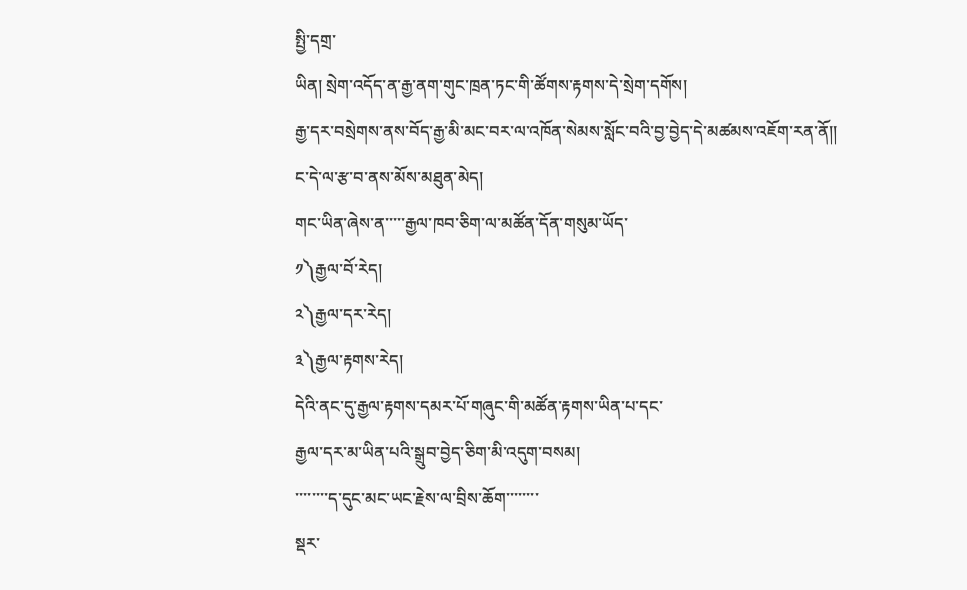སྤྱི་དགྲ་
ཡིན། སྲེག་འདོད་ན་རྒྱ་ནག་གུང་ཁྲན་ཏང་གི་ཚོགས་རྟགས་དེ་སྲེག་དགོས།
རྒྱ་དར་བསྲེགས་ནས་བོད་རྒྱ་མི་མང་བར་ལ་འཁོན་སེམས་སློང་བའི་བྱ་བྱེད་དེ་མཚམས་འཇོག་རན་ནོ།།
ང་དེ་ལ་རྩ་བ་ནས་མོས་མཐུན་མེད།
གང་ཡིན་ཞེས་ན་་་་་རྒྱལ་ཁབ་ཅིག་ལ་མཚོན་དོན་གསུམ་ཡོད་
༡༽རྒྱལ་བོ་རེད།
༢༽རྒྱལ་དར་རེད།
༣༽རྒྱལ་རྟགས་རེད།
དེའི་ནང་དུ་རྒྱལ་རྟགས་དམར་པོ་གཞུང་གི་མཚོན་རྟགས་ཡིན་པ་དང་
རྒྱལ་དར་མ་ཡིན་པའི་སྒྲུབ་བྱེད་ཅིག་མི་འདུག་བསམ།
་་་་་་་་ད་དུང་མང་ཡང་རྗེས་ལ་བྲིས་ཆོག་་་་་་་་
སྡར་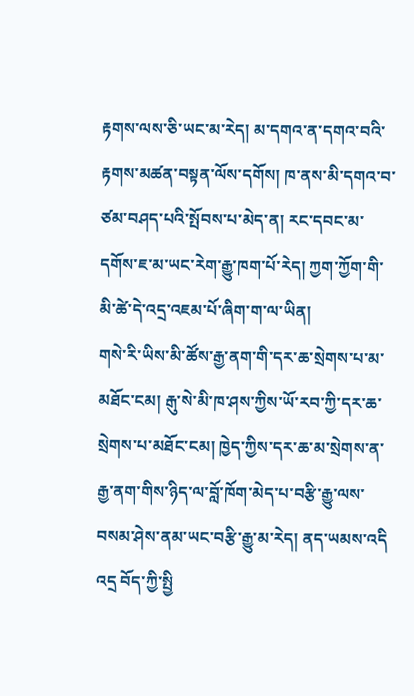རྟགས་ལས་ཅི་ཡང་མ་རེད། མ་དགའ་ན་དགའ་བའི་རྟགས་མཚན་བསྟན་ལོས་དགོས། ཁ་ནས་མི་དགའ་བ་ཙམ་བཤད་པའི་སྤོབས་པ་མེད་ན། རང་དབང་མ་དགོས་ཇ་མ་ཡང་རེག་རྒྱུ་ཁག་པོ་རེད། ཀྱག་ཀྱོག་གི་མི་ཚེ་དེ་འདྲ་འཇམ་པོ་ཞིག་ག་ལ་ཡིན།
གསེ་རི་ཡིས་མི་ཚོས་རྒྱ་ནག་གི་དར་ཆ་སྲེགས་པ་མ་མཐོང་ངམ། རྒུ་སེ་མི་ཁ་ཤས་ཀྱིས་ཡོ་རབ་ཀྱི་དར་ཆ་སྲེགས་པ་མཐོང་ངམ། ཁྱེད་ཀྱིས་དར་ཆ་མ་སྲེགས་ན་རྒྱ་ནག་གིས་ཉིད་ལ་བློ་ཁོག་མེད་པ་བརྩི་རྒྱུ་ལས་བསམ་ཤེས་ནམ་ཡང་བརྩི་རྒྱུ་མ་རེད། ནད་ཡམས་འདི འདྲ བོད་ཀྱི་སྤྱི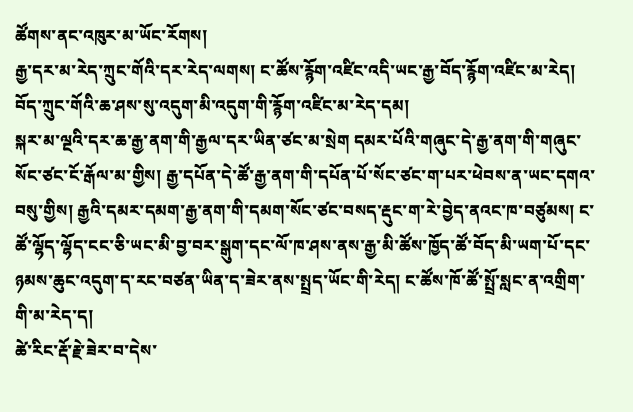ཚོགས་ནང་འཁུར་མ་ཡོང་རོགས།
རྒྱ་དར་མ་རེད་ཀྲུང་གོའི་དར་རེད་ལགས། ང་ཚོས་རྙོག་འཛིང་འདི་ཡང་རྒྱ་བོད་རྙོག་འཛིང་མ་རེད། བོད་ཀྲུང་གོའི་ཆ་ཤས་སུ་འདུག་མི་འདུག་གི་རྙོག་འཛིང་མ་རེད་དམ།
སྐར་མ་ལྔའི་དར་ཆ་རྒྱ་ནག་གི་རྒྱལ་དར་ཡིན་ཙང་མ་སྲེག དམར་པོའི་གཞུང་དེ་རྒྱ་ནག་གི་གཞུང་སོང་ཙང་ངོ་རྒོལ་མ་གྱིས། རྒྱ་དཔོན་དེ་ཚོ་རྒྱ་ནག་གི་དཔོན་པོ་སོང་ཙང་ག་པར་ཕེབས་ན་ཡང་དགའ་བསུ་གྱིས། རྒྱའི་དམར་དམག་རྒྱ་ནག་གི་དམག་སོང་ཙང་བསད་རྡུང་ག་རེ་བྱེད་ནའང་ཁ་བཙུམས། ང་ཚོ་ལྷོད་ལྷོད་ངང་ཅི་ཡང་མི་བྱ་བར་སྒུག་དང་ལོ་ཁ་ཤས་ནས་རྒྱ་མི་ཚོས་ཁྱོད་ཚོ་བོད་མི་ཡག་པོ་དང་ཉམས་ཆུང་འདུག་ད་རང་བཙན་ཡིན་ད་ཟེར་ནས་སྤྲད་ཡོང་གི་རེད། ང་ཚོས་ཁོ་ཚོ་སྤྲོ་སླང་ན་འགྲིག་གི་མ་རེད་ད།
ཚེ་རིང་རྡོ་རྗེ་ཟེར་བ་དེས་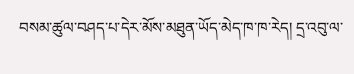བསམ་ཚུལ་བཤད་པ་དེར་མོས་མཐུན་ཡོད་མེད་ཁ་ཁ་རེད། དྲ་འབུ་ལ་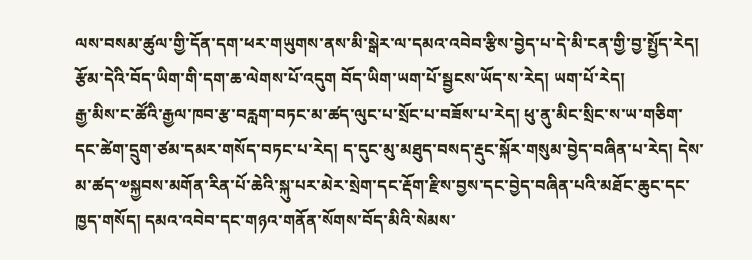ལས་བསམ་ཚུལ་གྱི་དོན་དག་ཕར་གཡུགས་ནས་མི་སྒེར་ལ་དམའ་འབེབ་རྩིས་བྱེད་པ་དེ་མི་ངན་གྱི་བྱ་སྤྱོད་རེད།
རྩོམ་དེའི་བོད་ཡིག་གི་དག་ཆ་ལེགས་པོ་འདུག བོད་ཡིག་ཡག་པོ་སྦྱངས་ཡོད་ས་རེད། ཡག་པོ་རེད།
རྒྱ་མིས་ང་ཚོའི་རྒྱལ་ཁབ་རྩ་བརླག་བཏང་མ་ཚད་ལུང་པ་སྲོང་པ་བཟོས་པ་རེད། ཕུ་ནུ་མིང་སྲིང་ས་ཡ་གཅིག་དང་ཚེག་དྲུག་ཙམ་དམར་གསོད་བཏང་པ་རེད། ད་དུང་མུ་མཐུད་བསད་རྡུང་སྐོར་གསུམ་བྱེད་བཞིན་པ་རེད། དེས་མ་ཚད་༧སྐྱབས་མགོན་རིན་པོ་ཆེའི་སྐུ་པར་མེར་སྲེག་དང་རྡོག་རྫིས་བྱས་དང་བྱེད་བཞིན་པའི་མཐོང་ཆུང་དང་ཁྱད་གསོད། དམའ་འབེབ་དང་གཉའ་གནོན་སོགས་བོད་མིའི་སེམས་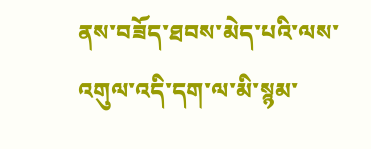ནས་བཟོད་ཐབས་མེད་པའི་ལས་འགུལ་འདི་དག་ལ་མི་སྙམ་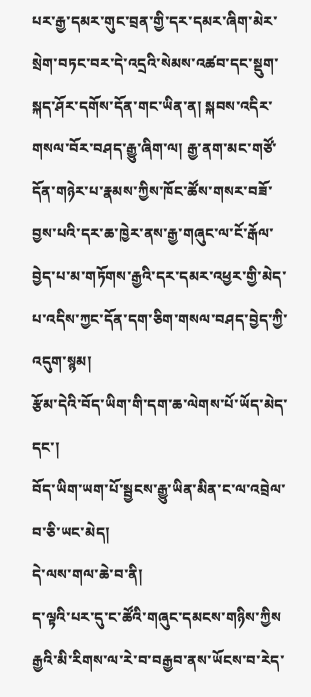པར་རྒྱ་དམར་གུང་བྲན་གྱི་དར་དམར་ཞིག་མེར་སྲེག་བཏང་བར་དེ་འདྲའི་སེམས་འཚབ་དང་སྡུག་སྐད་ཤོར་དགོས་དོན་གང་ཡིན་ན། སྐབས་འདིར་གསལ་བོར་བཤད་རྒྱུ་ཞིག་ལ། རྒྱ་ནག་མང་གཙོ་དོན་གཉེར་པ་རྣམས་ཀྱིས་ཁོང་ཚོས་གསར་བཟོ་བྱས་པའི་དར་ཆ་ཁྱེར་ནས་རྒྱ་གཞུང་ལ་ངོ་རྒོལ་བྱེད་པ་མ་གཏོགས་རྒྱའི་དར་དམར་འཕྱར་གྱི་མེད་པ་འདིས་ཀྱང་དོན་དག་ཅིག་གསལ་བཤད་བྱེད་ཀྱི་འདུག་སྙམ།
རྩོམ་དེའི་བོད་ཡིག་གི་དག་ཆ་ལེགས་པོ་ཡོད་མེད་དང་།
བོད་ཡིག་ཡག་པོ་སྦྱངས་རྒྱུ་ཡིན་མིན་ང་ལ་འབྲེལ་བ་ཅི་ཡང་མེད།
དེ་ལས་གལ་ཆེ་བ་ནི།
ད་ལྟའི་པར་དུ་ང་ཚོའི་གཞུང་དམངས་གཉིས་ཀྱིས
རྒྱའི་མི་རིགས་ལ་རེ་བ་བརྒྱབ་ནས་ཡོངས་བ་རེད་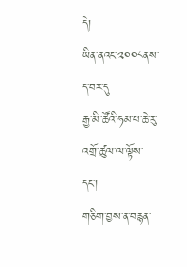དེ།
ཡིན་ནའང་༢༠༠༨ནས་ད་བར་དུ
རྒྱ་མི་ཚོའི་ཧམ་པ་ཆེ་རུ་འགྲོ་ཚུལ་ལ་ལྟོས་དང་།
གཅིག་བྱས་ན་བརྙན་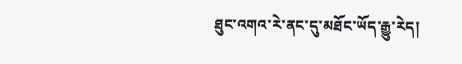ཐུང་འགའ་རེ་ནང་དུ་མཐོང་ཡོད་རྒྱུ་རེད།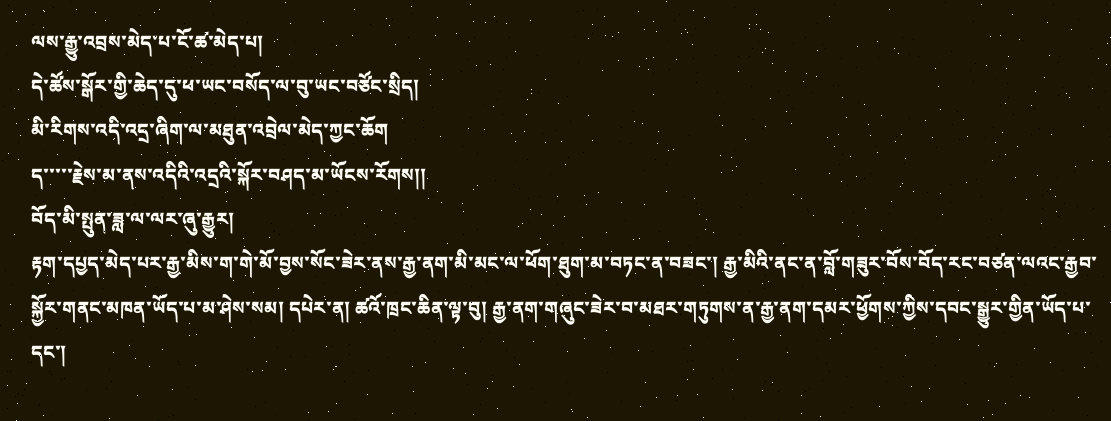ལས་རྒྱུ་འབྲས་མེད་པ་ངོ་ཚ་མེད་པ།
དེ་ཚོས་སྒོར་གྱི་ཆེད་དུ་ཕ་ཡང་བསོད་ལ་བུ་ཡང་བཙོང་སྲིད།
མི་རིགས་འདི་འདྲ་ཞིག་ལ་མཐུན་འབྲེལ་མེད་ཀྱང་ཆོག
ད་་་་་རྗེས་མ་ནས་འདིའི་འདྲའི་སྐོར་བཤད་མ་ཡོངས་རོགས།།
བོད་མི་སྤུན་ཟླ་ལ་ལར་ཞུ་རྒྱུར།
རྟག་དཔྱད་མེད་པར་རྒྱ་མིས་ག་གེ་མོ་བྱས་སོང་ཟེར་ནས་རྒྱ་ནག་མི་མང་ལ་ཕོག་ཐུག་མ་བཏང་ན་བཟང་། རྒྱ་མིའི་ནང་ན་བློ་གཟུར་བོས་བོད་རང་བཙན་ལའང་རྒྱབ་སྐྱོར་གནང་མཁན་ཡོད་པ་མ་ཤེས་སམ། དཔེར་ན། ཚའོ་ཁྲང་ཆིན་ལྟ་བུ། རྒྱ་ནག་གཞུང་ཟེར་བ་མཐར་གཏུགས་ན་རྒྱ་ནག་དམར་ཕྱོགས་ཀྱིས་དབང་སྒྱུར་གྱིན་ཡོད་པ་དང་།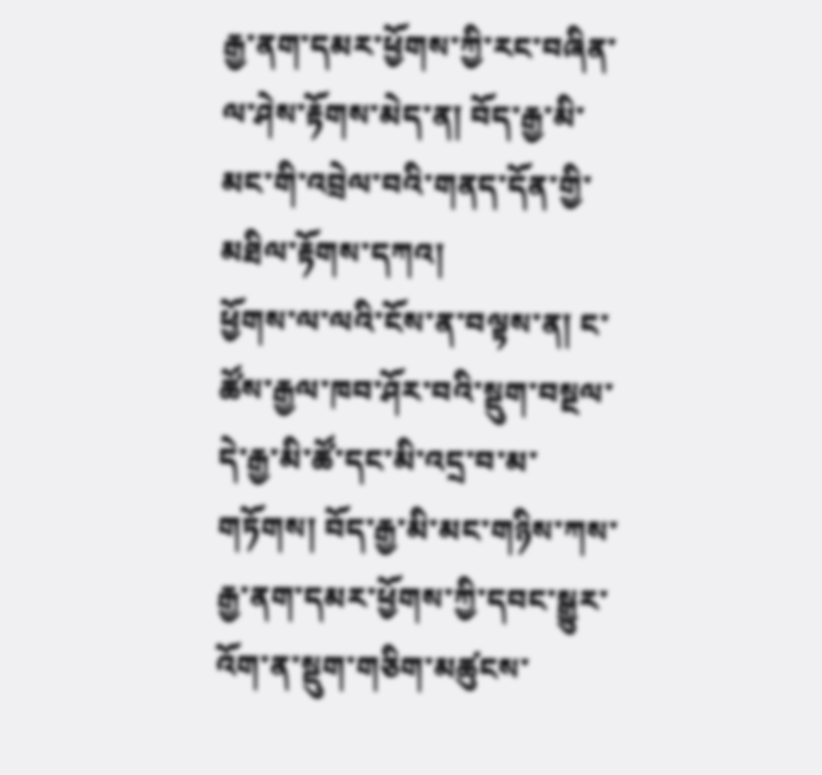རྒྱ་ནག་དམར་ཕྱོགས་ཀྱི་རང་བཞིན་ལ་ཤེས་རྟོགས་མེད་ན། བོད་རྒྱ་མི་མང་གི་འབྲེལ་བའི་གནད་དོན་གྱི་མཐིལ་རྟོགས་དཀའ།
ཕྱོགས་ལ་ལའི་ངོས་ན་བལྟས་ན། ང་ཚོས་རྒྱལ་ཁབ་ཤོར་བའི་སྡུག་བསྔལ་དེ་རྒྱ་མི་ཚོ་དང་མི་འདྲ་བ་མ་གཏོགས། བོད་རྒྱ་མི་མང་གཉིས་ཀས་རྒྱ་ནག་དམར་ཕྱོགས་ཀྱི་དབང་སྒྱུར་འོག་ན་སྡུག་གཅིག་མཚུངས་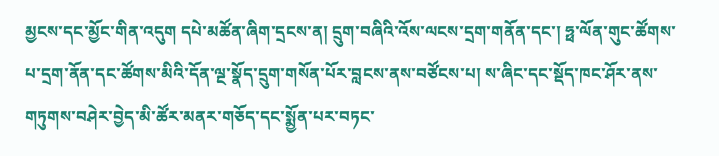མྱངས་དང་མྱོང་གིན་འདུག དཔེ་མཚོན་ཞིག་དྲངས་ན། དྲུག་བཞིའི་འོས་ལངས་དྲག་གནོན་དང་། ཧྥ་ལོན་གུང་ཚོགས་པ་དྲག་ནོན་དང་ཚོགས་མིའི་དོན་ལྔ་སྣོད་དྲུག་གསོན་པོར་བླངས་ནས་བཙོངས་པ། ས་ཞིང་དང་སྡོད་ཁང་ཤོར་ནས་གཏུགས་བཤེར་བྱེད་མི་ཚོར་མནར་གཅོད་དང་སྨྱོན་པར་བཏང་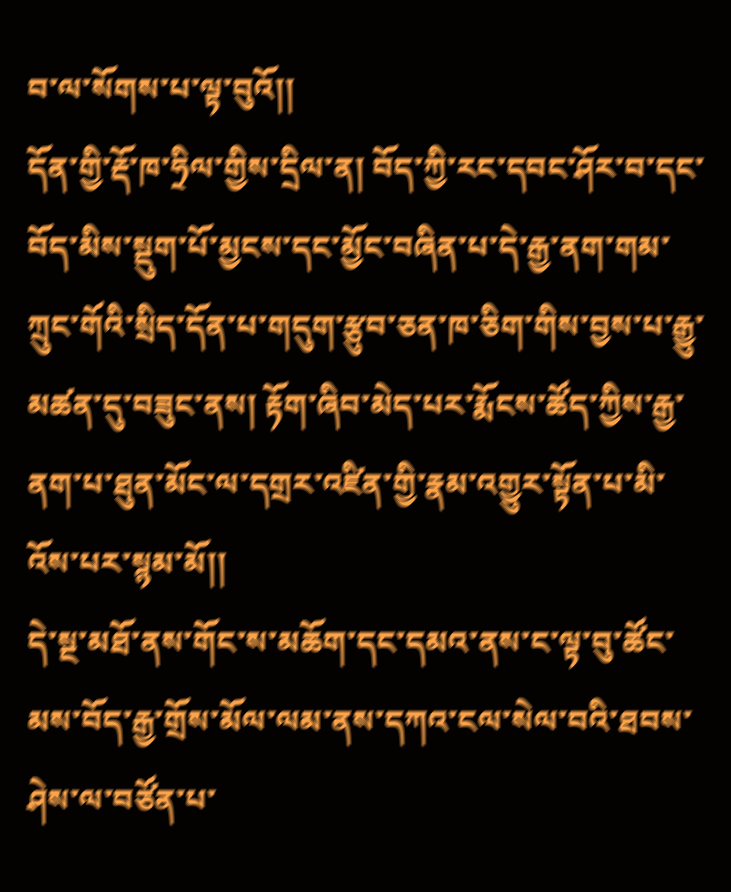བ་ལ་སོགས་པ་ལྟ་བུའོ།།
དོན་གྱི་རྡོ་ཁ་ཧྲིལ་གྱིས་དྲིལ་ན། བོད་ཀྱི་རང་དབང་ཤོར་བ་དང་བོད་མིས་སྡུག་པོ་མྱངས་དང་མྱོང་བཞིན་པ་དེ་རྒྱ་ནག་གམ་ཀྲུང་གོའི་སྲིད་དོན་པ་གདུག་རྩུབ་ཅན་ཁ་ཅིག་གིས་བྱས་པ་རྒྱུ་མཚན་དུ་བཟུང་ནས། རྟོག་ཞིབ་མེད་པར་རྨོངས་ཚོད་ཀྱིས་རྒྱ་ནག་པ་ཐུན་མོང་ལ་དགྲར་འཛིན་གྱི་རྣམ་འགྱུར་སྟོན་པ་མི་འོས་པར་སྙམ་མོ།།
དེ་སྔ་མཐོ་ནས་གོང་ས་མཆོག་དང་དམའ་ནས་ང་ལྟ་བུ་ཚོང་མས་བོད་རྒྱ་གྲོས་མོལ་ལམ་ནས་དཀའ་ངལ་སེལ་བའི་ཐབས་ཤེས་ལ་བཙོན་པ་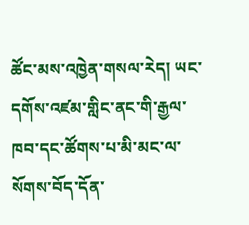ཚོང་མས་འཁྱེན་གསལ་རེད། ཡང་དགོས་འཛམ་གླིང་ནང་གི་རྒྱལ་ཁབ་དང་ཚོགས་པ་མི་མང་ལ་སོགས་བོད་དོན་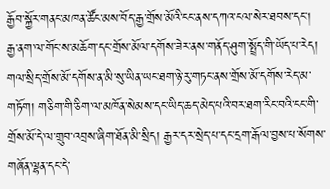རྒྱོབ་སྐྱོར་གནང་མཁན་ཚོང་མས་བོད་རྒྱ་གྲོས་མོའི་ངང་ནས་དཀའ་ངལ་སེར་ཐབས་དང། རྒྱ་ནག་ལ་གོང་ས་མཆོག་དང་གྲོས་མོལ་དགོས་ཟེར་ནས་གནོད་ཤུག་སྤྲོད་གི་ཡོད་པ་རེད། གལ་སྲིད་གྲོས་མོ་དགོས་ན་མི་སུ་ཡིན་ཡང་ཐག་ཉེ་རུ་གཏང་ནས་གྲོས་མོ་དགོས་རེད་མ་གཏོག། གཅིག་གི་ཅིག་ལ་མཁོན་སེམས་དང་ཡིད་ཆད་མེད་པའི་བར་ཐག་རིང་བའི་ངང་གི་གྲོས་མོ་དེ་ལ་གྲུབ་འབྲས་ཞིག་ཐོན་མི་སྲིད། རྒྱར་དར་སྲེད་པ་དང་དྲག་རྒོལ་བྱས་པ་སོགས་གཞོན་ལྷན་དང་དེ་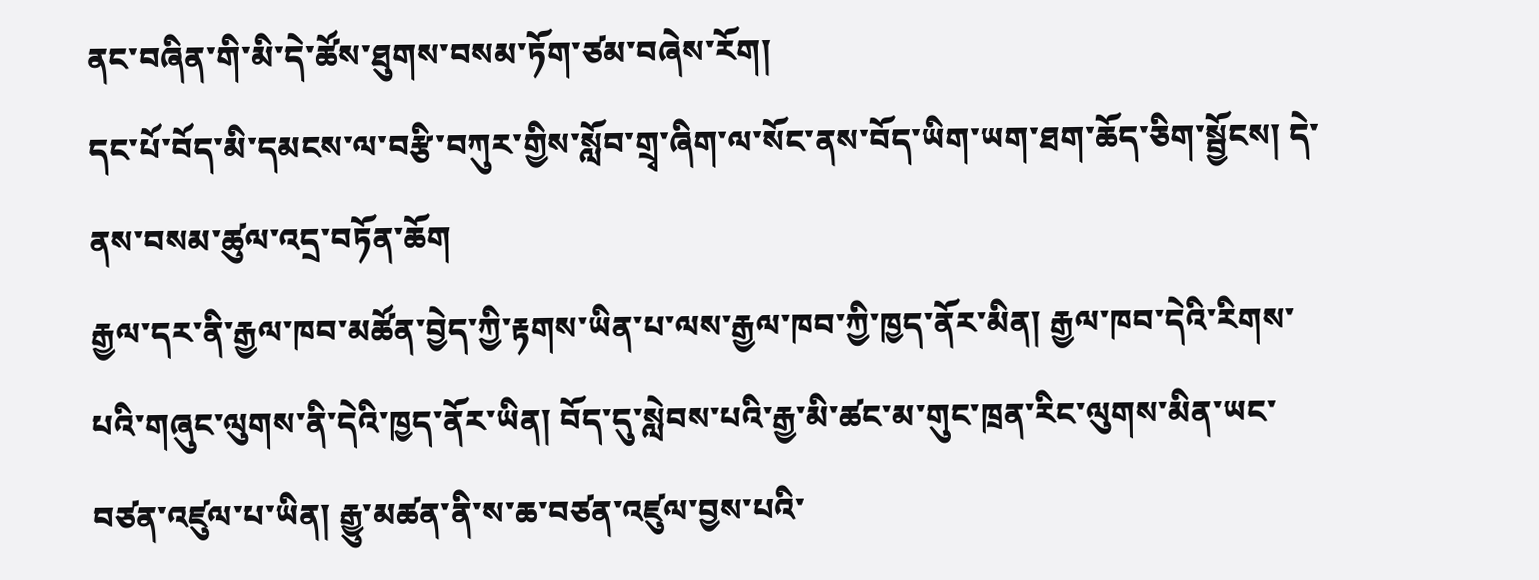ནང་བཞིན་གི་མི་དེ་ཚོས་ཐུགས་བསམ་ཏོག་ཙམ་བཞེས་རོག།
དང་པོ་བོད་མི་དམངས་ལ་བརྩི་བཀུར་གྱིས་སློབ་གྲྭ་ཞིག་ལ་སོང་ནས་བོད་ཡིག་ཡག་ཐག་ཆོད་ཅིག་སྦྱོངས། དེ་ནས་བསམ་ཚུལ་འདྲ་བཏོན་ཆོག
རྒྱལ་དར་ནི་རྒྱལ་ཁབ་མཚོན་བྱེད་ཀྱི་རྟགས་ཡིན་པ་ལས་རྒྱལ་ཁབ་ཀྱི་ཁྱད་ནོར་མིན། རྒྱལ་ཁབ་དེའི་རིགས་པའི་གཞུང་ལུགས་ནི་དེའི་ཁྱད་ནོར་ཡིན། བོད་དུ་སླེབས་པའི་རྒྱ་མི་ཚང་མ་གུང་ཁྲན་རིང་ལུགས་མིན་ཡང་བཙན་འཛུལ་པ་ཡིན། རྒྱུ་མཚན་ནི་ས་ཆ་བཙན་འཛུལ་བྱས་པའི་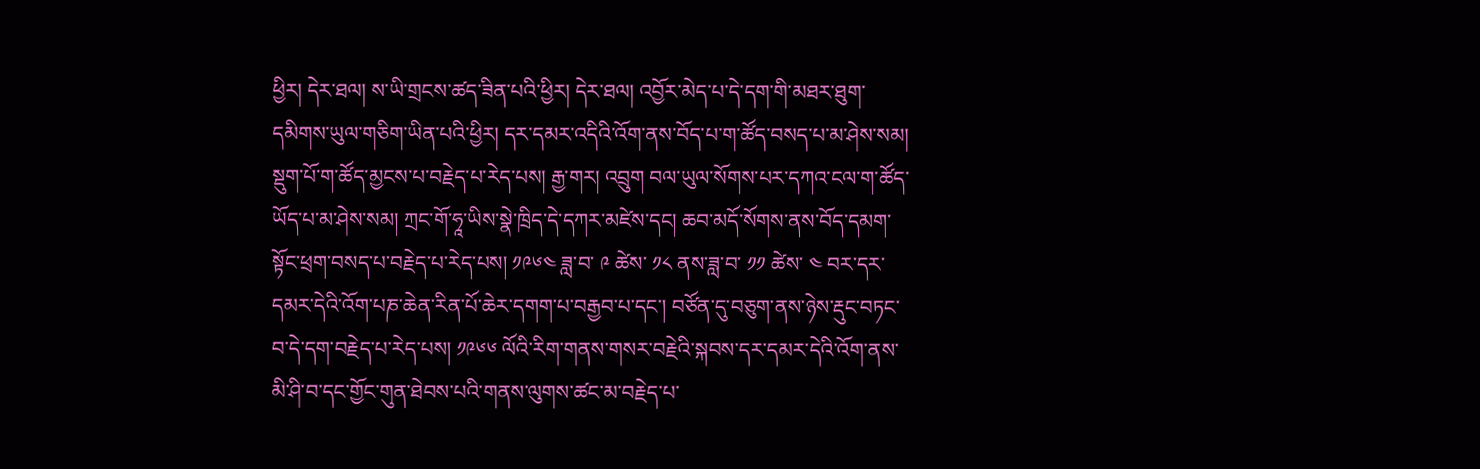ཕྱིར། དེར་ཐལ། ས་ཡི་གྲངས་ཚད་ཟིན་པའི་ཕྱིར། དེར་ཐལ། འབྱོར་མེད་པ་དེ་དག་གི་མཐར་ཐུག་དམིགས་ཡུལ་གཅིག་ཡིན་པའི་ཕྱིར། དར་དམར་འདིའི་འོག་ནས་བོད་པ་ག་ཚོད་བསད་པ་མ་ཤེས་སམ། སྡུག་པོ་ག་ཚོད་མྱངས་པ་བརྗེད་པ་རེད་པས། རྒྱ་གར། འབྲུག བལ་ཡུལ་སོགས་པར་དཀའ་ངལ་ག་ཚོད་ཡོད་པ་མ་ཤེས་སམ། ཀྲང་གོ་ཧཱ་ཡིས་སྣེ་ཁྲིད་དེ་དཀར་མཛེས་དང། ཆབ་མདོ་སོགས་ནས་བོད་དམག་སྟོང་ཕྲག་བསད་པ་བརྗེད་པ་རེད་པས། ༡༩༦༤ ཟླ་བ་ ༩ ཚེས་ ༡༨ ནས་ཟླ་བ་ ༡༡ ཚེས་ ༤ བར་དར་དམར་དེའི་འོག་པཎ་ཆེན་རིན་པོ་ཆེར་དགག་པ་བརྒྱབ་པ་དང་། བཙོན་དུ་བཅུག་ནས་ཉེས་རྡུང་བཏང་བ་དེ་དག་བརྗེད་པ་རེད་པས། ༡༩༦༦ ལོའི་རིག་གནས་གསར་བརྗེའི་སྐབས་དར་དམར་དེའི་འོག་ནས་མི་ཤི་བ་དང་གྱོང་གུན་ཐེབས་པའི་གནས་ལུགས་ཚང་མ་བརྗེད་པ་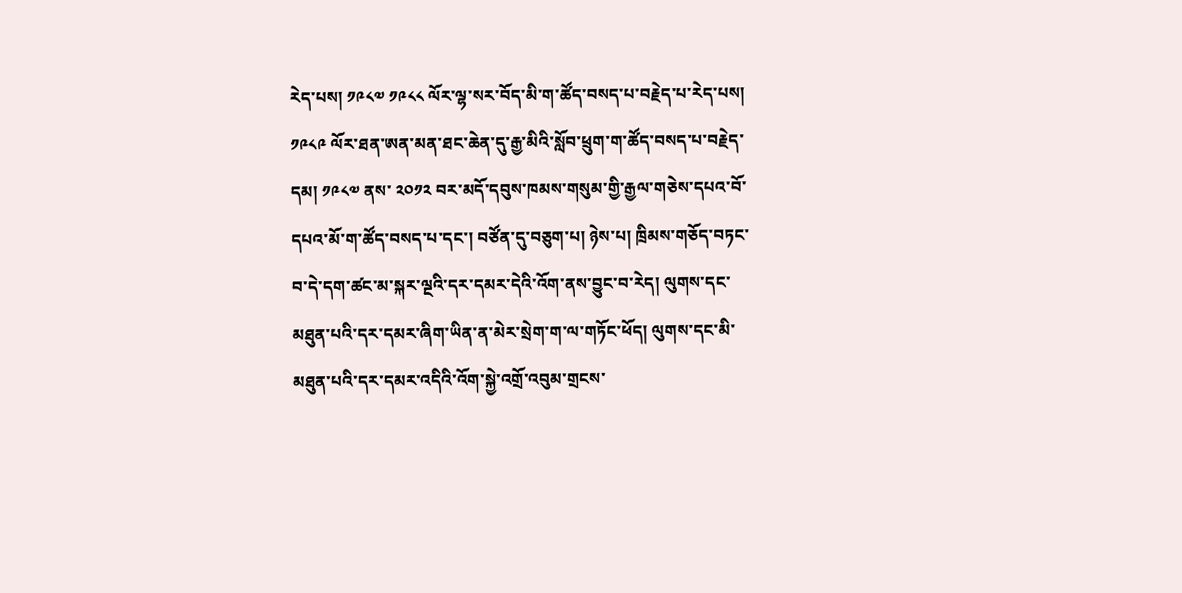རེད་པས། ༡༩༨༧ ༡༩༨༨ ལོར་ལྷ་སར་བོད་མི་ག་ཚོད་བསད་པ་བརྗེད་པ་རེད་པས། ༡༩༨༩ ལོར་ཐན་ཨན་མན་ཐང་ཆེན་དུ་རྒྱ་མིའི་སློབ་ཕྲུག་ག་ཚོད་བསད་པ་བརྗེད་དམ། ༡༩༨༧ ནས་ ༢༠༡༢ བར་མདོ་དབུས་ཁམས་གསུམ་གྱི་རྒྱལ་གཅེས་དཔའ་བོ་དཔའ་མོ་ག་ཚོད་བསད་པ་དང་། བཙོན་དུ་བཅུག་པ། ཉེས་པ། ཁྲིམས་གཅོད་བཏང་བ་དེ་དག་ཚང་མ་སྐར་ལྔའི་དར་དམར་དེའི་འོག་ནས་བྱུང་བ་རེད། ལུགས་དང་མཐུན་པའི་དར་དམར་ཞིག་ཡིན་ན་མེར་སྲེག་ག་ལ་གཏོང་ཕོད། ལུགས་དང་མི་མཐུན་པའི་དར་དམར་འདིའི་འོག་སྐྱེ་འགྲོ་འབུམ་གྲངས་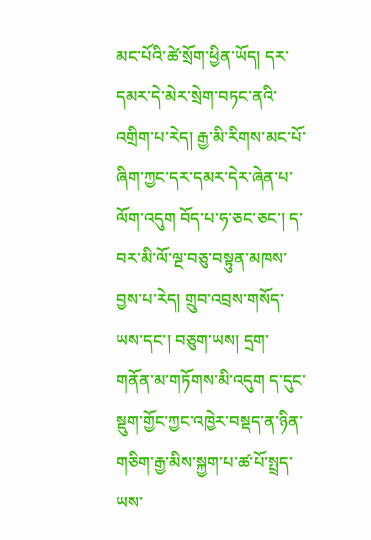མང་པོའི་ཚེ་སྲོག་ཕྱིན་ཡོད། དར་དམར་དེ་མེར་སྲེག་བཏང་ནའི་འགྲིག་པ་རེད། རྒྱ་མི་རིགས་མང་པོ་ཞིག་ཀྱང་དར་དམར་དེར་ཞེན་པ་ལོག་འདུག བོད་པ་ཧ་ཅང་ཅང་། ད་བར་མི་ལོ་ལྔ་བཅུ་བསྟུན་མཁས་བྱས་པ་རེད། གྲུབ་འབྲས་གསོད་ཡས་དང་། བཅུག་ཡས། དྲག་གནོན་མ་གཏོགས་མི་འདུག ད་དུང་སྡུག་གྱོང་ཀྱང་འཁྱེར་བསྡད་ན་ཉིན་གཅིག་རྒྱ་མིས་སྐྱག་པ་ཚ་པོ་སྤྲད་ཡས་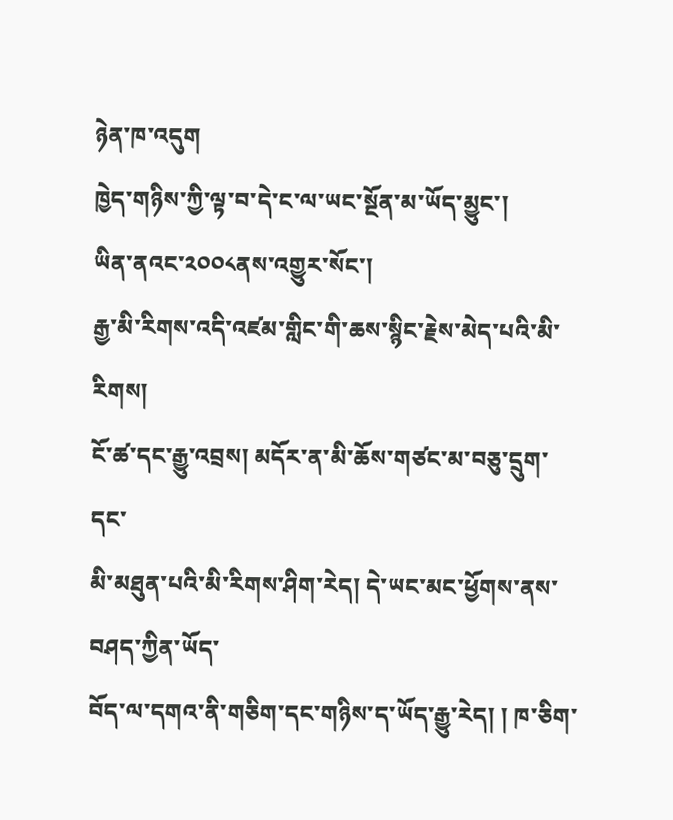ཉེན་ཁ་འདུག
ཁྱེད་གཉིས་ཀྱི་ལྟ་བ་དེ་ང་ལ་ཡང་སྔོན་མ་ཡོད་མྱུང་།
ཡིན་ནའང་༢༠༠༨ནས་འགྱུར་སོང་།
རྒྱ་མི་རིགས་འདི་འཛམ་གླིང་གི་ཆས་སྙིང་རྗེས་མེད་པའི་མི་རིགས།
ངོ་ཚ་དང་རྒྱུ་འབྲས། མདོར་ན་མི་ཆོས་གཙང་མ་བཅུ་དྲུག་དང་
མི་མཐུན་པའི་མི་རིགས་ཤིག་རེད། དེ་ཡང་མང་ཕྱོགས་ནས་བཤད་ཀྱིན་ཡོད་
བོད་ལ་དགའ་ནི་གཅིག་དང་གཉིས་ད་ཡོད་རྒྱུ་རེད། ། ཁ་ཅིག་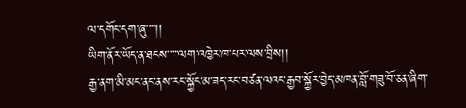ལ་དགོང་དག་ཞུ་་་་།།
ཡིག་ནོར་ཡོད་ན་ཐངས་་་་་ལག་འཁྱེར་ཁ་པར་ལས་བྲིས།།
རྒྱ་ནག་མི་མང་ནང་ནས་རང་སྐྱོང་མ་ཟད་རང་བཙན་ལའང་རྒྱབ་སྐྱོར་བྱེད་མཁན་བློ་གཟུ་བོ་ཅན་ཞིག་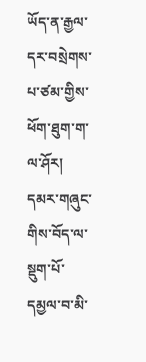ཡོད་ན་རྒྱལ་དར་བསྲེགས་པ་ཙམ་གྱིས་ཕོག་ཐུག་ག་ལ་ཤོར། དམར་གཞུང་གིས་བོད་ལ་སྡུག་པོ་དམྱལ་བ་མི་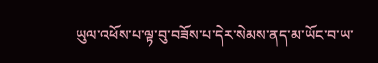ཡུལ་འཕོས་པ་ལྟ་བུ་བཟོས་པ་དེར་སེམས་ནད་མ་ཡོང་བ་ཡ་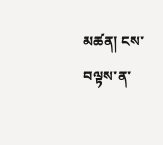མཚན། ངས་བལྟས་ན་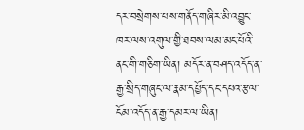དར་བསྲེགས་པས་གནོད་གཞིར་མི་འབྱུང་ཁར་ལས་འགུལ་གྱི་ཐབས་ལམ་མང་པོའི་ནང་གི་གཅིག་ཡིན། མདོར་ན་བཤད་འདོད་ན་རྒྱ་སྲིད་གཞུང་ལ་རྣམ་དཔྱོད་དང་དཔའ་རྩལ་ངོམ་འདོད་ན་རྒྱ་དམར་ལ་ཡིན།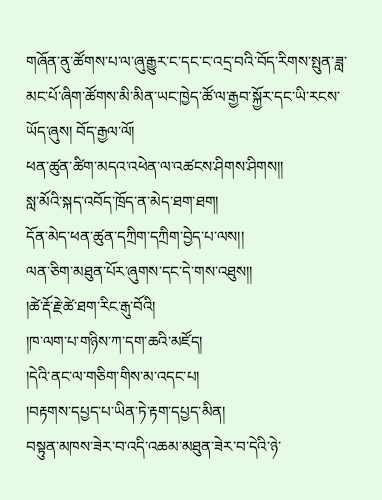གཞོན་ནུ་ཚོགས་པ་ལ་ཞུ་རྒྱུར་ང་དང་ང་འདྲ་བའི་བོད་རིགས་སྤུན་ཟླ་མང་པོ་ཞིག་ཚོགས་མི་མིན་ཡང་ཁྱེད་ཚོ་ལ་རྒྱབ་སྐྱོར་དང་ཡི་རངས་ཡོད་ཞུས། བོད་རྒྱལ་ལོ།
ཕན་ཚུན་ཚིག་མདའ་འཕེན་ལ་འཚངས་ཤིགས་ཤིགས།།
སླ་མོའི་སྐད་འབོད་ཁྲོད་ན་མེད་ཐག་ཐག།
དོན་མེད་ཕན་ཚུན་དཀྲིག་དཀྲིག་བྱེད་པ་ལས།།
ལན་ཅིག་མཐུན་པོར་ཞུགས་དང་དེ་གས་འཐུས།།
།ཚེ་རྡོ་རྗེ་ཚེ་ཐག་རིང་རྒུ་བོའི།
།ཁ་ལག་པ་གཉིས་ཀ་དག་ཆའི་མཛོད།
།དེའི་ནང་ལ་གཅིག་གིས་མ་འདང་པ།
།བརྟགས་དཔྱད་པ་ཡིན་ཏེ་རྟག་དཔྱད་མིན།
བསྟུན་མཁས་ཟེར་བ་འདི་འཆམ་མཐུན་ཟེར་བ་དེའི་ཉེ་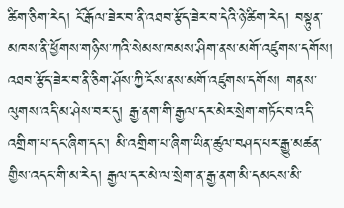ཚིག་ཅིག་རེད། ངོ་རྒོལ་ཟེར་བ་ནི་འཐབ་རྩོད་ཟེར་བ་དེའི་ཉེ་ཚིག་རེད། བསྟུན་མཁས་ནི་ཕྱོགས་གཉིས་ཀའི་སེམས་ཁམས་ཤིག་ནས་མགོ་འཛུགས་དགོས། འཐབ་རྩོད་ཟེར་བ་ནི་ཅིག་ཤོས་ཀྱི་ངོས་ནས་མགོ་འཛུགས་དགོས། གནས་ལུགས་འདི་མ་ཤེས་བར་དུ། རྒྱ་ནག་གི་རྒྱལ་དར་མེར་སྲེག་གཏོང་བ་འདི་འགྲིག་པ་དང་ཞིག་དང་། མི་འགྲིག་པ་ཞིག་ཡིན་ཚུལ་བཤད་པར་རྒྱུ་མཚན་གྱིས་འདང་གི་མ་རེད། རྒྱལ་དར་མེ་ལ་སྲེག་ན་རྒྱ་ནག་མི་དམངས་མི་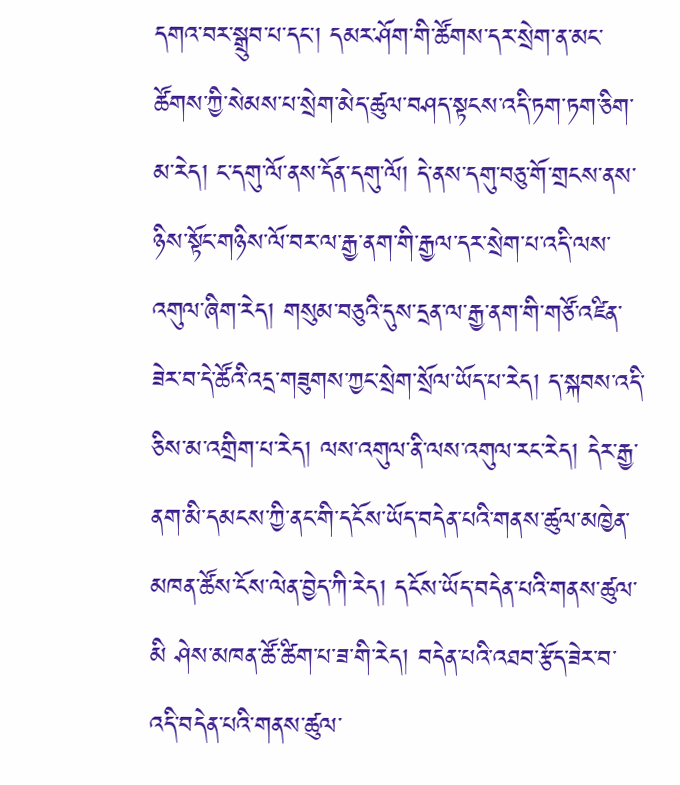དགའ་བར་སྒྲུབ་པ་དང་། དམར་ཤོག་གི་ཚོགས་དར་སྲེག་ན་མང་ཚོགས་ཀྱི་སེམས་པ་སྲེག་མེད་ཚུལ་བཤད་སྟངས་འདི་ཏག་ཏག་ཅིག་མ་རེད། ང་དགུ་ལོ་ནས་དོན་དགུ་ལོ། དེ་ནས་དགུ་བཅུ་གོ་གྲངས་ནས་ཉིས་སྟོང་གཉིས་ལོ་བར་ལ་རྒྱ་ནག་གི་རྒྱལ་དར་སྲེག་པ་འདི་ལས་འགུལ་ཞིག་རེད། གསུམ་བཅུའི་དུས་དྲན་ལ་རྒྱ་ནག་གི་གཙོ་འཛིན་ཟེར་བ་དེ་ཚོའི་འདྲ་གཟུགས་ཀྱང་སྲེག་སྲོལ་ཡོད་པ་རེད། ད་སྐབས་འདི་ཅིས་མ་འགྲིག་པ་རེད། ལས་འགུལ་ནི་ལས་འགུལ་རང་རེད། དེར་རྒྱ་ནག་མི་དམངས་ཀྱི་ནང་གི་དངོས་ཡོད་བདེན་པའི་གནས་ཚུལ་མཁྱེན་མཁན་ཚོས་ངོས་ལེན་བྱེད་ཀི་རེད། དངོས་ཡོད་བདེན་པའི་གནས་ཚུལ་མི ཤེས་མཁན་ཚོ་ཚིག་པ་ཟ་གི་རེད། བདེན་པའི་འཐབ་རྩོད་ཟེར་བ་འདི་བདེན་པའི་གནས་ཚུལ་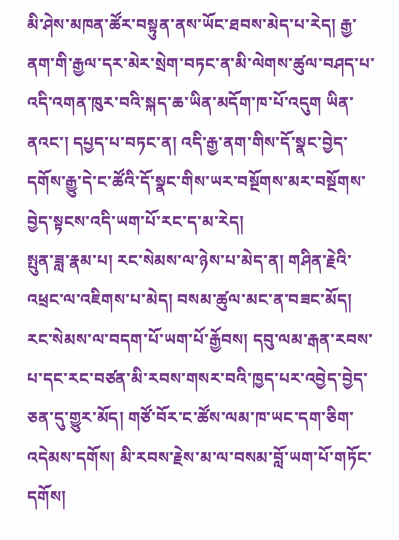མི་ཤེས་མཁན་ཚོར་བསྟུན་ནས་ཡོང་ཐབས་མེད་པ་རེད། རྒྱ་ནག་གི་རྒྱལ་དར་མེར་སྲེག་བཏང་ན་མི་ལེགས་ཚུལ་བཤད་པ་འདི་འགན་ཁུར་བའི་སྐད་ཆ་ཡིན་མདོག་ཁ་པོ་འདུག ཡིན་ནའང་། དཔྱད་པ་བཏང་ན། འདི་རྒྱ་ནག་གིས་དོ་སྣང་བྱེད་དགོས་རྒྱུ་དེ་ང་ཚོའི་དོ་སྣང་གིས་ཡར་བསྔོགས་མར་བསྔོགས་བྱེད་སྟངས་འདི་ཡག་པོ་རང་ད་མ་རེད།
སྤུན་ཟླ་རྣམ་པ། རང་སེམས་ལ་ཉེས་པ་མེད་ན། གཤིན་རྗེའི་འཕྲང་ལ་འཇིགས་པ་མེད། བསམ་ཚུལ་མང་ན་བཟང་མོད། རང་སེམས་ལ་བདག་པོ་ཡག་པོ་རྒྱོབས། དབུ་ལམ་རྒན་རབས་པ་དང་རང་བཙན་མི་རབས་གསར་བའི་ཁྱད་པར་འབྱེད་བྱེད་ཅན་དུ་གྱུར་མོད། གཙོ་བོར་ང་ཚོས་ལམ་ཁ་ཡང་དག་ཅིག་འདེམས་དགོས། མི་རབས་རྗེས་མ་ལ་བསམ་བློ་ཡག་པོ་གཏོང་དགོས།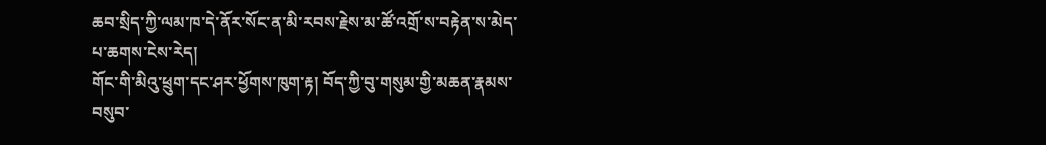ཆབ་སྲིད་ཀྱི་ལམ་ཁ་དེ་ནོར་སོང་ན་མི་རབས་རྗེས་མ་ཚོ་འགྲོ་ས་བརྟེན་ས་མེད་པ་ཆགས་ངེས་རེད།
གོང་གི་མིའུ་ཕྲུག་དང་ཤར་ཕྱོགས་ཁུག་རྟ། བོད་ཀྱི་བུ་གསུམ་གྱི་མཆན་རྣམས་བསུབ་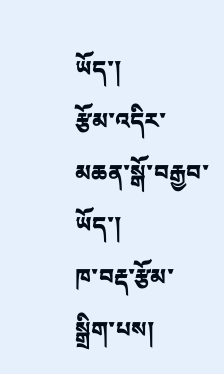ཡོད་།
རྩོམ་འདིར་མཆན་སྒོ་བརྒྱབ་ཡོད་།
ཁ་བརྡ་རྩོམ་སྒྲིག་པས།